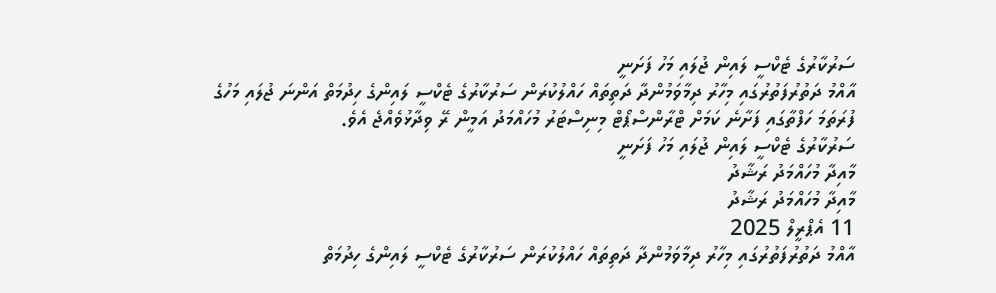ސަރުކާރުގެ ޓެކްސީ ލައިން ޖުލައި މަހު ފަށަނީ
އާއްމު ދަތުރުފަތުރުގައި މިހާރު ދިމާވަމުންދާ ދަތިތައް ހައްލުކުރަން ސަރުކާރުގެ ޓެކްސީ ލައިންގެ ހިދުމަތް އަންނަ ޖުލައި މަހުގެ ފުރަތަމަ ހަފްތާގައި ފަށާނެ ކަމަށް ޓްރާންސްޕޯޓް މިނިސްޓަރު މުހައްމަދު އަމީން ރޭ ވިދާޅުވެއްޖެ އެވެ.
ސަރުކާރުގެ ޓެކްސީ ލައިން ޖުލައި މަހު ފަށަނީ
މާއިދާ މުހައްމަދު ރަޝާދު
މާއިދާ މުހައްމަދު ރަޝާދު
11 އެޕްރީލް 2025
އާއްމު ދަތުރުފަތުރުގައި މިހާރު ދިމާވަމުންދާ ދަތިތައް ހައްލުކުރަން ސަރުކާރުގެ ޓެކްސީ ލައިންގެ ހިދުމަތް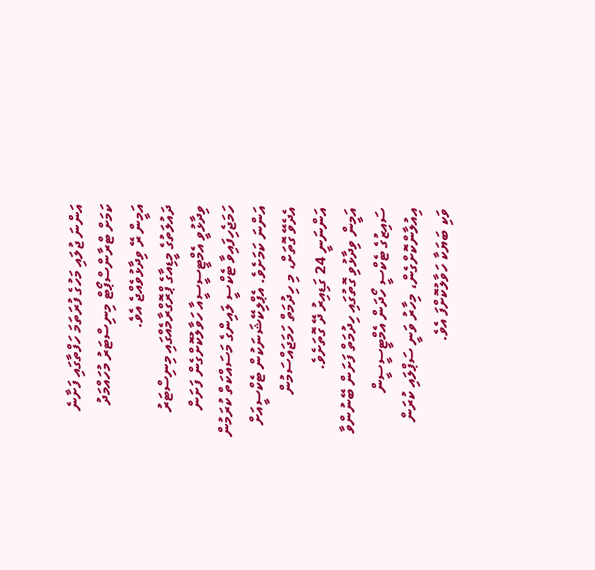އަންނަ ޖުލައި މަހުގެ ފުރަތަމަ ހަފްތާގައި ފަށާނެ ކަމަށް ޓްރާންސްޕޯޓް މިނިސްޓަރު މުހައްމަދު އަމީން ރޭ ވިދާޅުވެއްޖެ އެވެ.
ދައުލަތުގެ މީޑިއާގެ ޕްރޮގްރާމެއްގައި މިނިސްޓަރު ވިދާޅުވީ އެމްޓީސީސީއާ ހަވާލުކޮށްގެން ފަށަން ހަމަޖެހިފައިވާ ޓެކްސީ ލައިންގެ މަސައްކަތް ކުރަމުން އަންނަ ކަމަށެވެ. އެޕްލިކޭޝަނަކުން ޓެކްސީއަށް އެދެވޭ ގޮތަށް، މި ހިދުމަތް ހަމަޖައްސަމުން އަންނަނީ 24 ގަޑިއިރު ދޭ ގޮތަށެވެ.
އަމީން ވިދާޅުވި ގޮތުގައި ހިދުމަތް ފަށަން ބޭނުންވާ ސައިޒުގެ ޓެކްސީ ހޯދަން އެމްޓީސީސީން އިއުލާންކޮށްގެން، މިހާރު ވަނީ ސަޕްލައި ކުރަން ވަކި ބަޔަކާ ހަވާލުކޮށްފަ އެވެ.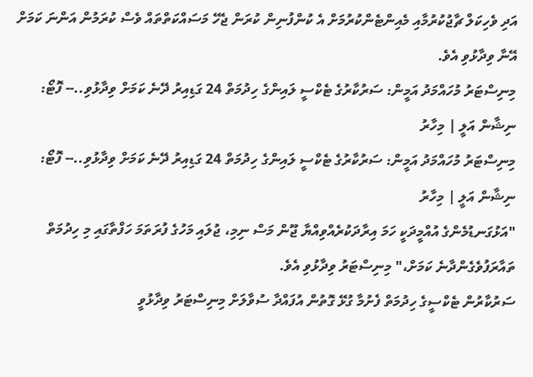އަދި ވެހިކަލް ޗާޖުކުރުމާއި މެއިންޓެންކުރުމަށް އެ ކުންފުނިން ކުރަން ޖެހޭ މަސައްކަތްތައް ވެސް ކުރަމުން އަންނަ ކަމަށް އޭނާ ވިދާޅުވި އެވެ.
މިނިސްޓަރު މުހައްމަދު އަމީން: ސަރުކާރުގެ ޓެކްސީ ލައިންގެ ހިދުމަތް 24 ގަޑިއިރު ދޭނެ ކަމަށް ވިދާޅުވި..-- ފޮޓޯ: ނިޝާން އަލީ | މިހާރު
މިނިސްޓަރު މުހައްމަދު އަމީން: ސަރުކާރުގެ ޓެކްސީ ލައިންގެ ހިދުމަތް 24 ގަޑިއިރު ދޭނެ ކަމަށް ވިދާޅުވި..-- ފޮޓޯ: ނިޝާން އަލީ | މިހާރު
"އަޅުގަނޑުމެންގެ އުއްމީދަކީ ހަމަ އިރާދަކުރެއްވިއްޔާ ޖޫން މަސް ނިމި، ޖުލައި މަހުގެ ފުރަތަމަ ހަފްތާގައި މި ހިދުމަތް ތައާރަފުވެގެންދާނެ ކަމަށް،" މިނިސްޓަރު ވިދާޅުވި އެވެ.
ސަރުކާރުން ޓެކްސީގެ ހިދުމަތް ފެށުމާ ގުޅޭ ގޮތުން އުފައްދާ ސުވާލަށް މިނިސްޓަރު ވިދާޅުވީ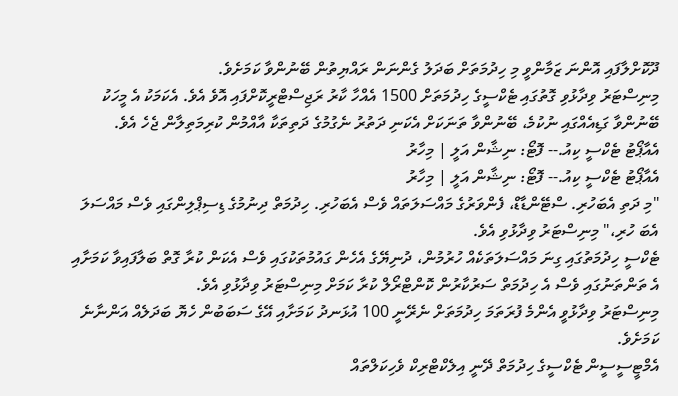ދޫކޮށްލާފައި އޮންނަ ޒަމާންވީ މި ހިދުމަތަށް ބަދަލު ގެންނަން ރައްޔިތުން ބޭނުންވާ ކަމަށެވެ.
މިނިސްޓަރު ވިދާޅުވި ގޮތުގައި ޓެކްސީގެ ހިދުމަތަށް 1500 އެއްހާ ކާރު ރަޖިސްޓްރީކޮށްފައި އޮވެ އެވެ. އެކަމަކު އެ މީހަކު ބޭނުންވާ ގަޑިއެއްގައި ނުކުމެ، ބޭނުންވާ ތަނަކަށް އެކަނި ދަތުރު ނެގުމުގެ ދަތިތަކާ އާއްމުން ކުރިމަތިލާން ޖެހެ އެވެ.
އެއާޕޯޓު ޓެކްސީ ކިއު.-- ފޮޓޯ: ނިޝާން އަލީ | މިހާރު
އެއާޕޯޓު ޓެކްސީ ކިއު.-- ފޮޓޯ: ނިޝާން އަލީ | މިހާރު
"މި ދަތި އެބަހުރި. ސްޓޭންޑާޑް، ފެންވަރުގެ މައްސަލަތައް ވެސް އެބަހުރި. ހިދުމަތް ދިނުމުގެ ޑިސިޕްލިންގައި ވެސް މައްސަލަ އެބަ ހުރި،" މިނިސްޓަރު ވިދާޅުވި އެވެ.
ޓެކްސީ ހިދުމަތުގައި ގިނަ މައްސަލަތަކެއް ހުރުމުން، ދުނިޔޭގެ އެހެން ގައުމުތަކުގައި ވެސް އެކަން ކުރާ ގޮތް ބަލާފައިވާ ކަމަށާއި އެ ތަންތަނުގައި ވެސް އެ ހިދުމަތް ސަރުކާރުން ކޮންޓްރޯލް ކުރާ ކަމަށް މިނިސްޓަރު ވިދާޅުވި އެވެ.
މިނިސްޓަރު ވިދާޅުވީ އެންމެ ފުރަތަމަ ހިދުމަތަށް ނެރޭނީ 100 އުޅަނދު ކަމަށާއި އޭގެ ސަބަބުން ހެޔޮ ބަދަލެއް އަންނާނެ ކަމަށެވެ.
އެމްޓީސީސީން ޓެކްސީގެ ހިދުމަތް ދޭނީ އިލެކްޓްރިކް ވެހިކަލްތައް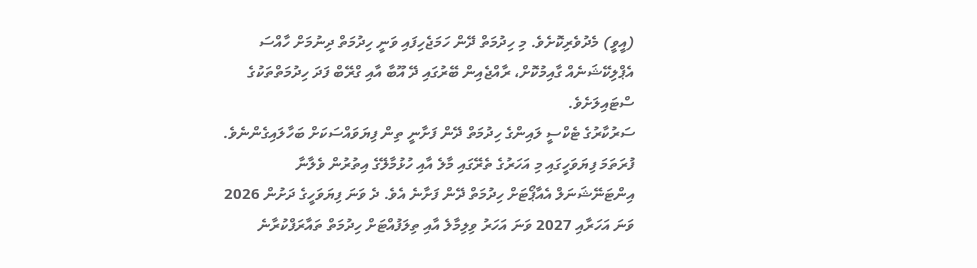(އީވީ) މެދުވެރިކޮށެވެ. މި ހިދުމަތް ދޭން ހަމަޖެހިފައި ވަނީ ހިދުމަތް ދިނުމަށް ހާއްސަ އެޕްލިކޭޝަނެއް ގާއިމުކޮށް، ރާއްޖެއިން ބޭރުގައި ދޭ އޫބާ އާއި ގްރޭބް ފަދަ ހިދުމަތްތަކުގެ ސްޓައިލަށެވެ.
ސަރުކާރުގެ ޓެކްސީ ލައިންގެ ހިދުމަތް ދޭން ފަށާނީ ތިން ފިޔަވައްސަކަށް ބަހާލައިގެންނެވެ.
ފުރަތަމަ ފިޔަވަހީގައި މި އަހަރުގެ ތެރޭގައި މާލެ އާއި ހުޅުމާލޭގެ އިތުރުން ވެލާނާ އިންޓަނޭޝަނަލް އެއާޕޯޓަށް ހިދުމަތް ދޭން ފަށާނެ އެވެ. ދެ ވަނަ ފިޔަވަހީގެ ދަށުން 2026 ވަނަ އަހަރާއި 2027 ވަނަ އަހަރު ވިލިމާލެ އާއި ތިލަފުއްޓަށް ހިދުމަތް ތައާރަފްކުރާނެ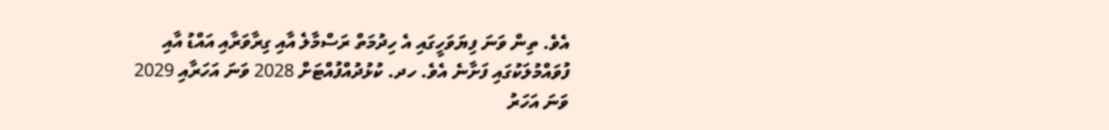އެވެ. ތިން ވަނަ ފިޔަވަހީގައި އެ ހިދުމަތް ރަސްމާލެ އާއި ގިރާވަރާއި އައްޑު އާއި ފުވައްމުލަކުގައި ފަށާނެ އެވެ. ހދ. ކުޅުދުއްފުއްޓަށް 2028 ވަނަ އަހަރާއި 2029 ވަނަ އަހަރު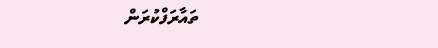ތައާރަފްކުރަން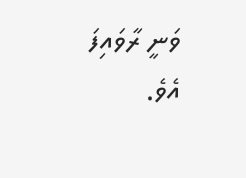ވަނީ ރާވައިފަ އެވެ.